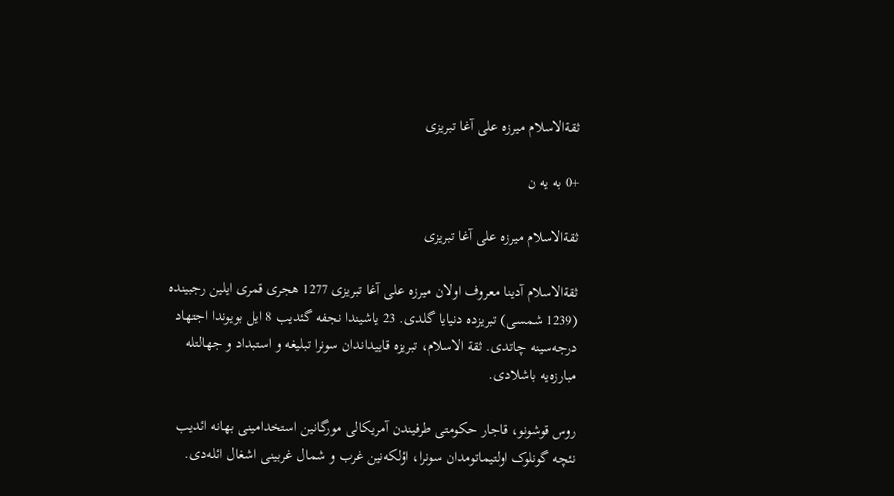ثقةالاسلام میرزه علی آغا تبریزی

+0 به یه ن

ثقةالاسلام میرزه علی آغا تبریزی

ثقةالاسلام آدینا معروف اولان میرزه علی آغا تبریزی 1277 هجری قمری ایلین رجبینده (1239 شمسی) تبریزده دنیایا گلدی. 23 یاشیندا نجفه گئدیب 8 ایل بویوندا اجتهاد درجه‌سینه چاتدی. ثقة الاسلام، تبریزه قاییداندان سونرا تبلیغه و استبداد و جهالتله مبارزه‌یه باشلادی.

روس قوشونو، قاجار حکومتی طرفیندن آمریکالی مورگانین استخدامینی بهانه ائدیب نئچه گونلوک اولتیماتومدان سونرا، اؤلکه‌نین غرب و شمال غربینی اشغال ائله‌دی.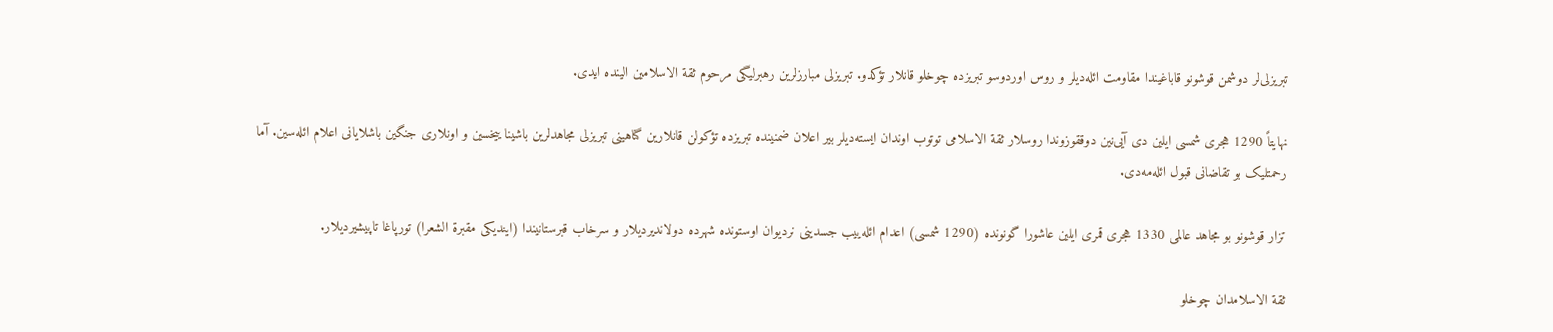تبریزلی‌لر دوشمن قوشونو قاباغیندا مقاومت ائله‌دیلر و روس اوردوسو تبریزده چوخلو قانلار تؤکدو. تبریزلی مبارزلرین رهبرلیگی مرحوم ثقة الاسلامین الینده ایدی.

نهایتاً 1290 هجری شمسی ایلین دی آیی‌نین دوققوزوندا روسلار ثقة الاسلامی توتوب اوندان ایسته‌دیلر بیر اعلان ضمنینده تبریزده تؤکولن قانلارین گناهینی تبریزلی مجاهدلرین باشینا ییخسین و اونلاری جنگین باشلایانی اعلام ائله‌سین. آما رحمتلیک بو تقاضانی قبول ائله‌مه‌دی.

تزار قوشونو بو مجاهد عالمی 1330 هجری قمری ایلین عاشورا گونونده (1290 شمسی) اعدام ائله‌ییب جسدینی نردیوان اوستونده شهرده دولاندیردیلار و سرخاب قبرستانیندا (ایندیکی مقبرة الشعرا) تورپاغا تاپیشیردیلار.

ثقة الاسلامدان چوخلو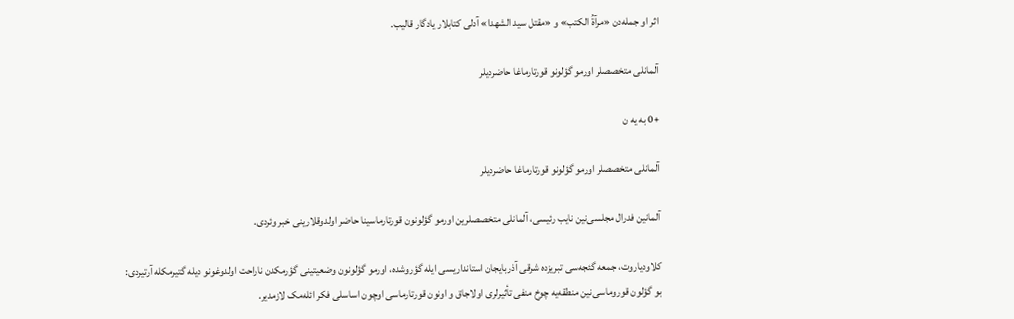اثر او جمله‌دن «مرآةُ الکتب» و «مقتل سید الشهدا» آدلی کتابلار یادگار قالیب.

آلمانلی متخصصلر اورمو گؤلونو قورتارماغا حاضردیلر

+0 به یه ن

آلمانلی متخصصلر اورمو گؤلونو قورتارماغا حاضردیلر

آلمانین فدرال مجلسی‌نین نایب رئیسی، آلمانلی متخصصلرین اورمو گؤلونون قورتارماسینا حاضر اولدوقلارینی خبر وئردی.

کلاودیاروت، جمعه گئجه‌سی تبریزده شرقی آذربایجان استانداریسی ایله گؤروشده، اورمو گؤلونون وضعیتینی گؤرمکدن ناراحت اولدوغونو دیله گتیرمکله آرتیردی: بو گؤلون قوروماسی‌نین منطقه‌یه چوخ منفی تأثیرلری اولاجاق و اونون قورتارماسی اوچون اساسلی فکر ائله‌مک لازمدیر.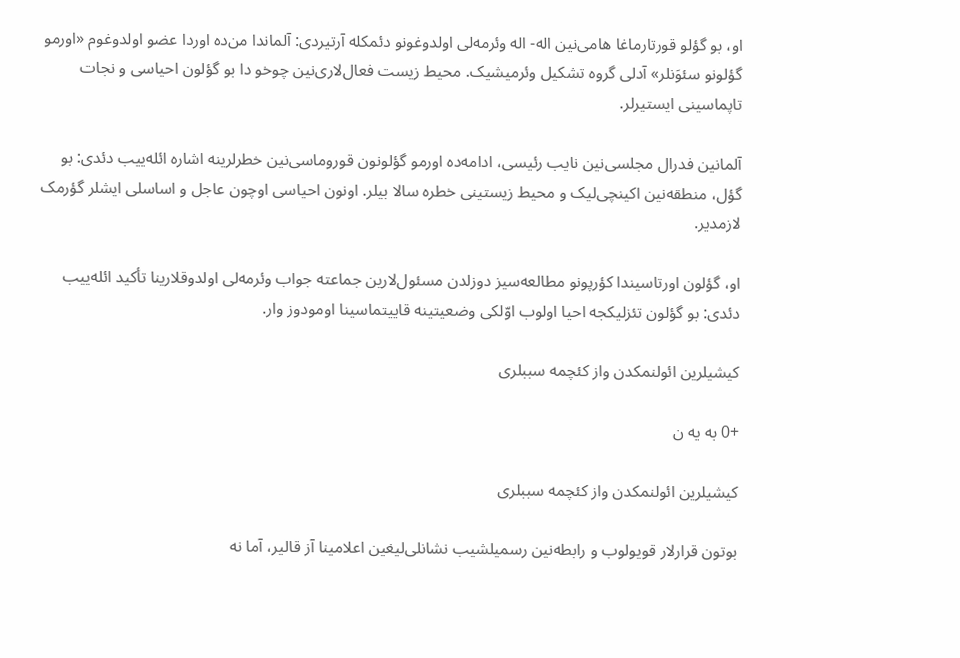او، بو گؤلو قورتارماغا هامی‌نین اله- اله وئرمه‌لی اولدوغونو دئمکله آرتیردی: آلماندا من‌ده اوردا عضو اولدوغوم «اورمو گؤلونو سئوَنلر» آدلی گروه تشکیل وئرمیشیک. محیط زیست فعال‌لاری‌نین چوخو دا بو گؤلون احیاسی و نجات تاپماسینی ایستیرلر.

آلمانین فدرال مجلسی‌نین نایب رئیسی، ادامه‌ده اورمو گؤلونون قوروماسی‌نین خطرلرینه اشاره ائله‌ییب دئدی: بو گؤل، منطقه‌نین اکینچی‌لیک و محیط زیستینی خطره سالا بیلر. اونون احیاسی اوچون عاجل و اساسلی ایشلر گؤرمک لازمدیر.

او، گؤلون اورتاسیندا کؤرپونو مطالعه‌سیز دوزلدن مسئول‌لارین جماعته جواب وئرمه‌لی اولدوقلارینا تأکید ائله‌ییب دئدی: بو گؤلون تئزلیکجه احیا اولوب اوّلکی وضعیتینه قاییتماسینا اومودوز وار.

کیشیلرین ائولنمکدن واز کئچمه سببلری

+0 به یه ن

کیشیلرین ائولنمکدن واز کئچمه سببلری

بوتون قرارلار قویولوب و رابطه‌نین رسمیلشیب نشانلی‌لیغین اعلامینا آز قالیر، آما نه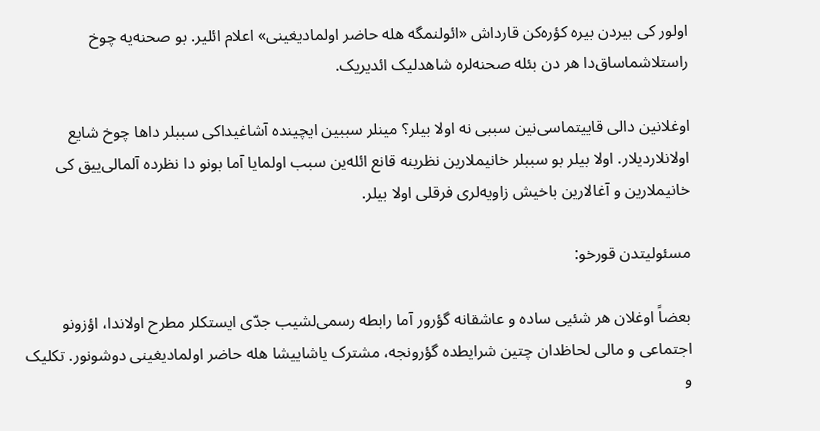اولور کی بیردن بیره کؤره‌کن قارداش «ائولنمگه هله حاضر اولمادیغینی» اعلام ائلیر. بو صحنه‌یه چوخ راستلاشماساق‌دا هر دن بئله صحنه‌لره شاهدلیک ائدیریک.

اوغلانین دالی قاییتماسی‌نین سببی نه اولا بیلر؟ مینلر سببین ایچینده آشاغیداکی سببلر داها چوخ شایع اولانلاردیلار. اولا بیلر بو سببلر خانیملارین نظرینه قانع ائله‌ین سبب اولمایا آما بونو دا نظرده آلمالی‌ییق کی خانیملارین و آغالارین باخیش زاویه‌لری فرقلی اولا بیلر.

مسئولیتدن قورخو:

بعضاً اوغلان هر شئیی ساده و عاشقانه گؤرور آما رابطه رسمی‌لشیب جدّی ایستکلر مطرح اولاندا، اؤزونو اجتماعی و مالی لحاظدان چتین شرایطده گؤرونجه، مشترک یاشاییشا هله حاضر اولمادیغینی دوشونور. تکلیک و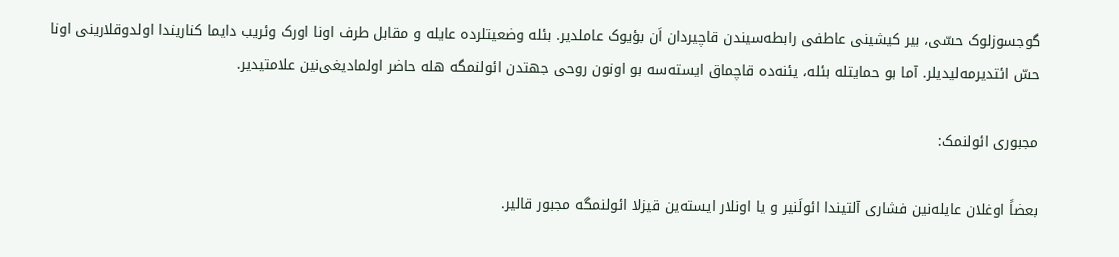گوجسوزلوک حسّی، بیر کیشینی عاطفی رابطه‌سیندن قاچیردان اَن بؤیوک عاملدیر. بئله وضعیتلرده عایله و مقابل طرف اونا اورک وئریب دایما کناریندا اولدوقلارینی اونا حسّ ائتدیرمه‌لیدیلر. آما بو حمایتله بئله، یئنه‌ده قاچماق ایسته‌سه بو اونون روحی جهتدن ائولنمگه هله حاضر اولمادیغی‌نین علامتیدیر.

مجبوری ائولنمک:

بعضاً اوغلان عایله‌نین فشاری آلتیندا ائولَنیر و یا اونلار ایسته‌ین قیزلا ائولنمگه مجبور قالیر.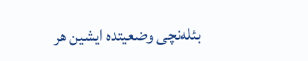بئله‌نچی وضعیتده ایشین هر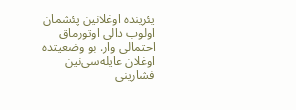یئرینده اوغلانین پئشمان اولوب دالی اوتورماق احتمالی وار. بو وضعیتده اوغلان عایله‌سی‌نین فشارینی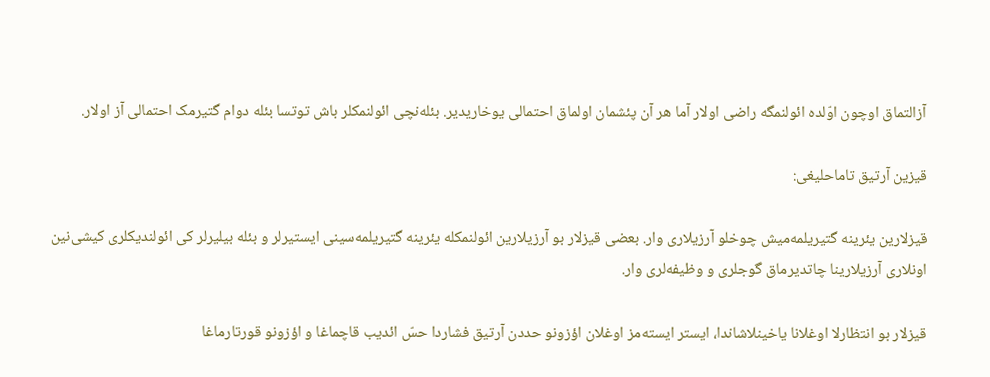آزالتماق اوچون اوّلده ائولنمگه راضی اولار آما هر آن پئشمان اولماق احتمالی یوخاریدیر. بئله‌نچی ائولنمکلر باش توتسا بئله دوام گتیرمک احتمالی آز اولار.

قیزین آرتیق تاماحلیغی:

قیزلارین یئرینه گتیریلمه‌میش چوخلو آرزیلاری وار. بعضی قیزلار بو آرزیلارین ائولنمکله یئرینه گتیریلمه‌سینی ایستیرلر و بئله بیلیرلر کی ائولندیکلری کیشی‌نین اونلاری آرزیلارینا چاتدیرماق گوجلری و وظیفه‌لری وار.

قیزلار بو انتظارلا اوغلانا یاخینلاشاندا، ایستر ایسته‌مز اوغلان اؤزونو حددن آرتیق فشاردا حسّ ائدیب قاچماغا و اؤزونو قورتارماغا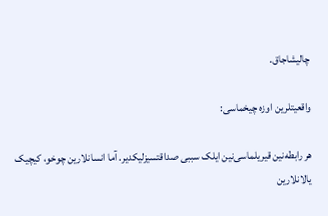چالیشاجاق.

واقعیتلرین اوزه چیخماسی:

هر رابطه‌نین قیریلماسی‌نین ایلک سببی صداقتسیزلیکدیر. آما انسانلارین چوخو، کیچیک یالانلارین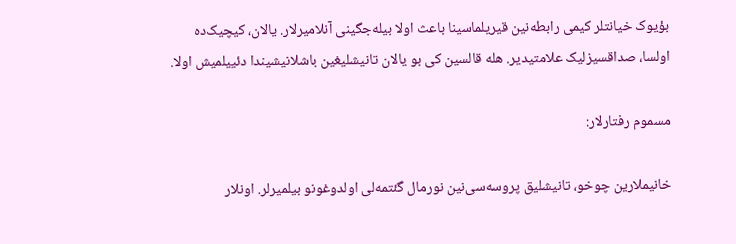بؤیوک خیانتلر کیمی رابطه‌نین قیریلماسینا باعث اولا بیله‌جگینی آنلامیرلار. یالان، کیچیک‌ده اولسا، صداقسیزلیک علامتیدیر. هله قالسین کی بو یالان تانیشلیغین باشلانیشیندا دئییلمیش اولا.

مسموم رفتارلار:

خانیملارین چوخو، تانیشلیق پروسه‌سی‌نین نورمال گئتمه‌لی اولدوغونو بیلمیرلر. اونلار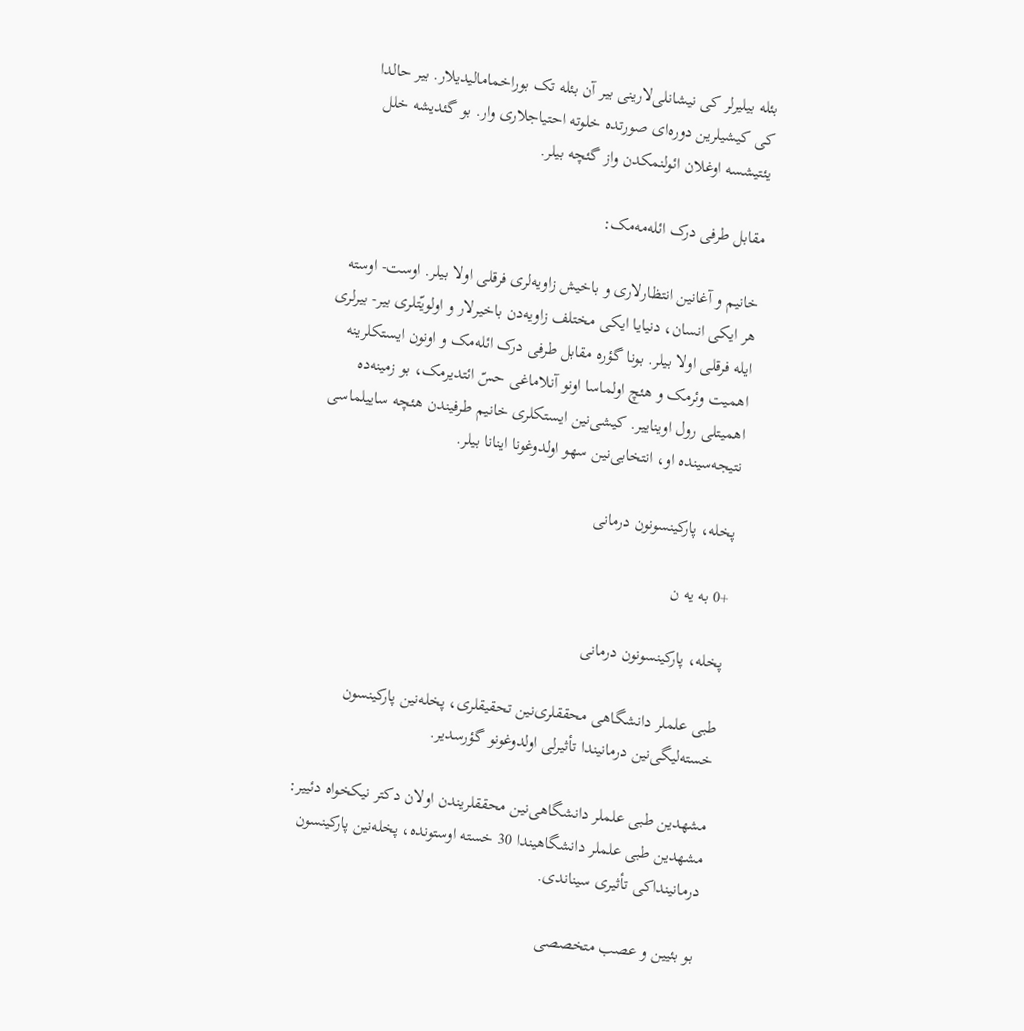بئله بیلیرلر کی نیشانلی‌لارینی بیر آن بئله تک بوراخمامالیدیلار. بیر حالدا کی کیشیلرین دوره‌ای صورتده خلوته احتیاجلاری وار. بو گئدیشه خلل یئتیشسه اوغلان ائولنمکدن واز گئچه بیلر.

مقابل طرفی درک ائله‌مه‌مک:

خانیم و آغانین انتظارلاری و باخیش زاویه‌لری فرقلی اولا بیلر. اوست- اوسته هر ایکی انسان، دنیایا ایکی مختلف زاویه‌دن باخیرلار و اولویّتلری بیر- بیرلری ایله فرقلی اولا بیلر. بونا گؤره مقابل طرفی درک ائله‌مک و اونون ایستکلرینه اهمیت وئرمک و هئچ اولماسا اونو آنلاماغی حسّ ائتدیرمک، بو زمینه‌ده اهمیتلی رول اویناییر. کیشی‌نین ایستکلری خانیم طرفیندن هئچه ساییلماسی نتیجه‌سینده او، انتخابی‌نین سهو اولدوغونا اینانا بیلر.

پخله، پارکینسونون درمانی

+0 به یه ن

پخله، پارکینسونون درمانی

طبی علملر دانشگاهی محققلری‌نین تحقیقلری، پخله‌نین پارکینسون خسته‌لیگی‌نین درمانیندا تأثیرلی اولدوغونو گؤرسدیر.

مشهدین طبی علملر دانشگاهی‌نین محققلریندن اولان دکتر نیکخواه دئییر: مشهدین طبی علملر دانشگاهیندا 30 خسته اوستونده، پخله‌نین پارکینسون درمانینداکی تأثیری سیناندی.

بو بئیین و عصب متخصصی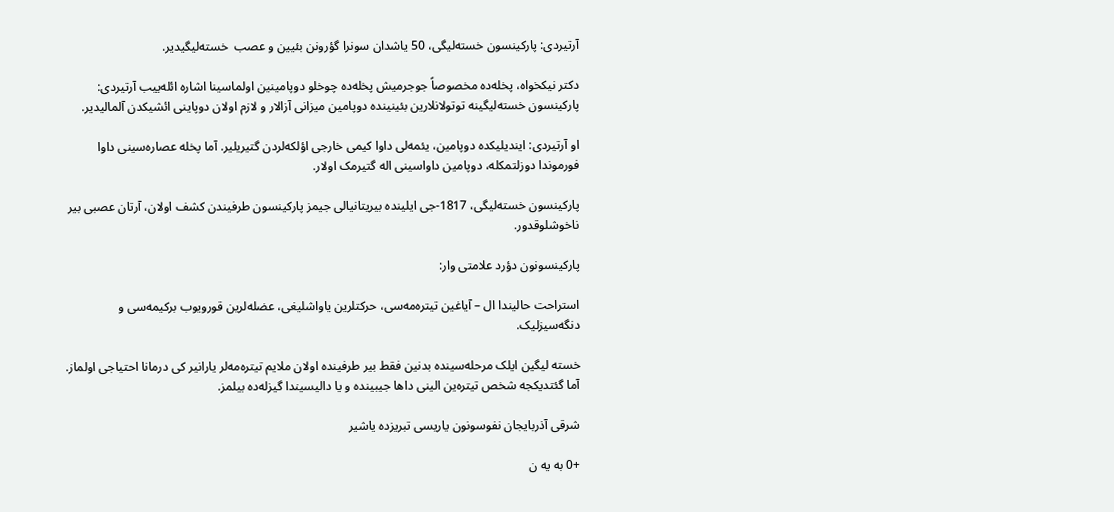آرتیردی: پارکینسون خسته‌لیگی، 50 یاشدان سونرا گؤرونن بئیین و عصب  خسته‌لیگیدیر.

دکتر نیکخواه، پخله‌ده مخصوصاً جوجرمیش پخله‌ده چوخلو دوپامینین اولماسینا اشاره ائله‌ییب آرتیردی: پارکینسون خسته‌لیگینه توتولانلارین بئینینده دوپامین میزانی آزالار و لازم اولان دوپاینی ائشیکدن آلمالیدیر.

او آرتیردی: ایندیلیکده دوپامین، یئمه‌لی داوا کیمی خارجی اؤلکه‌لردن گتیریلیر. آما پخله عصاره‌سینی داوا فورموندا دوزلتمکله، دوپامین داواسینی اله گتیرمک اولار.

پارکینسون خسته‌لیگی، 1817-جی ایلینده بیریتانیالی جیمز پارکینسون طرفیندن کشف اولان، آرتان عصبی بیر ناخوشلوقدور.

پارکینسونون دؤرد علامتی وار:

استراحت حالیندا ال – آیاغین تیتره‌مه‌سی، حرکتلرین یاواشلیغی، عضله‌لرین قورویوب برکیمه‌سی و دنگه‌سیزلیک.

خسته لیگین ایلک مرحله‌سینده بدنین فقط بیر طرفینده اولان ملایم تیتره‌مه‌لر یارانیر کی درمانا احتیاجی اولماز. آما گئتدیکجه شخص تیتره‌ین الینی داها جیبینده و یا دالیسیندا گیزله‌ده بیلمز.

شرقی آذربایجان نفوسونون یاریسی تبریزده یاشیر

+0 به یه ن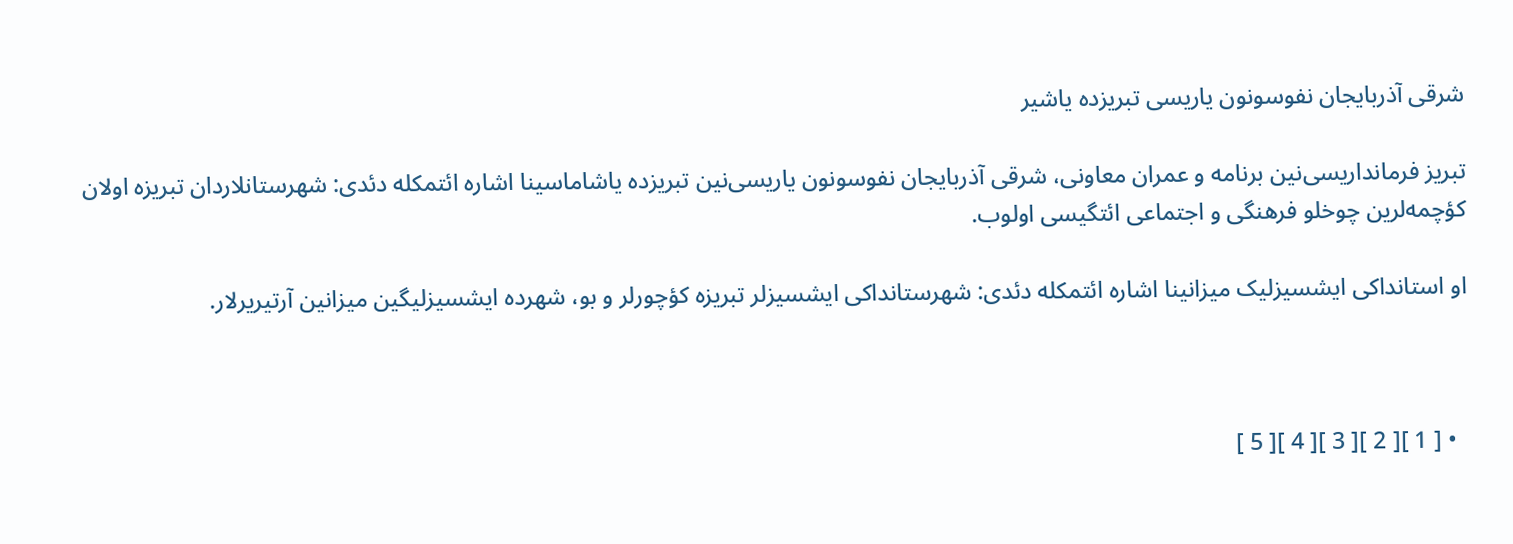شرقی آذربایجان نفوسونون یاریسی تبریزده یاشیر

تبریز فرمانداریسی‌نین برنامه و عمران معاونی، شرقی آذربایجان نفوسونون یاریسی‌نین تبریزده یاشاماسینا اشاره ائتمکله دئدی: شهرستانلاردان تبریزه اولان کؤچمه‌لرین چوخلو فرهنگی و اجتماعی ائتگیسی اولوب.

او استانداکی ایشسیزلیک میزانینا اشاره ائتمکله دئدی: شهرستانداکی ایشسیزلر تبریزه کؤچورلر و بو، شهرده ایشسیزلیگین میزانین آرتیریرلار.



  • [ 1 ][ 2 ][ 3 ][ 4 ][ 5 ]